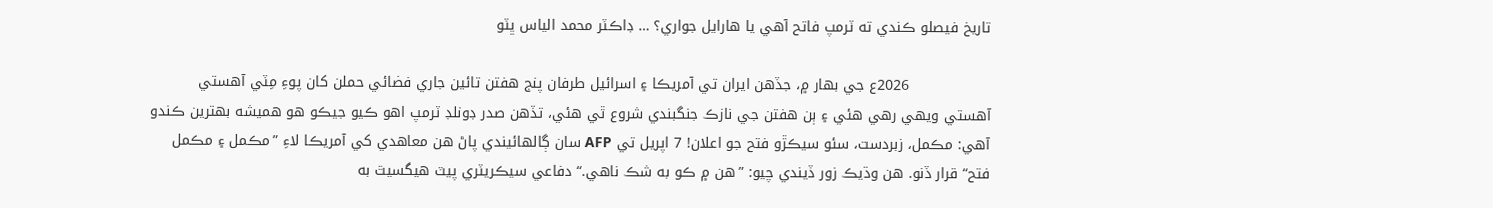تاريخ فيصلو ڪندي ته ٽرمپ فاتح آھي يا ھارايل جواري؟ … ڊاڪٽر محمد الياس ڀٽو

                 2026ع جي بهار ۾، جڏهن ايران تي آمريڪا ۽ اسرائيل طرفان پنج هفتن تائين جاري فضائي حملن کان پوءِ مِٽي آهستي آهستي ويهي رهي هئي ۽ ٻن هفتن جي نازڪ جنگبندي شروع ٿي هئي، تڏهن صدر ڊونلڊ ٽرمپ اهو ڪيو جيڪو هو هميشه بهترين ڪندو آهي: مڪمل، زبردست، سئو سيڪڙو فتح جو اعلان! 7 اپريل تي AFP سان ڳالهائيندي پاڻ هن معاهدي کي آمريڪا لاءِ ”مڪمل ۽ مڪمل فتح“ قرار ڏنو. هن وڌيڪ زور ڏيندي چيو: ”هن ۾ ڪو به شڪ ناهي.“ دفاعي سيڪريٽري پيٽ هيگسيٿ به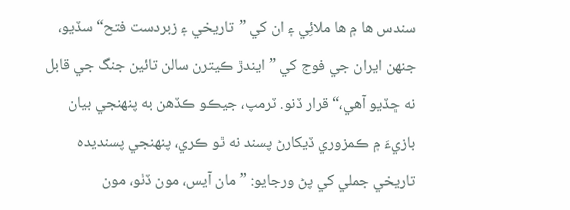سندس ها ۾ ها ملائِي ۽ ان کي ”تاريخي ۽ زبردست فتح“ سڏيو، جنهن ايران جي فوج کي ”ايندڙ ڪيترن سالن تائين جنگ جي قابل نه ڇڏيو آهي،“ قرار ڏنو. ٽرمپ، جيڪو ڪڏهن به پنهنجي بيان بازيءَ ۾ ڪمزوري ڏيکارڻ پسند نه ٿو ڪري، پنهنجي پسنديده تاريخي جملي کي پڻ ورجايو: ”مان آيس، مون ڏٺو، مون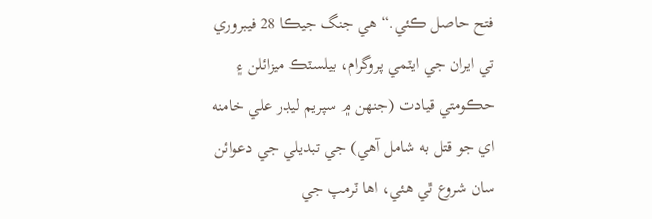فتح حاصل ڪئي.“ هي جنگ جيڪا 28 فيبروري تي ايران جي ايٽمي پروگرام، بيلسٽڪ ميزائلن ۽ حڪومتي قيادت (جنهن ۾ سپريم ليڊر علي خامنه اي جو قتل به شامل آهي) جي تبديلي جي دعوائن سان شروع ٿي هئي، اها ٽرمپ جي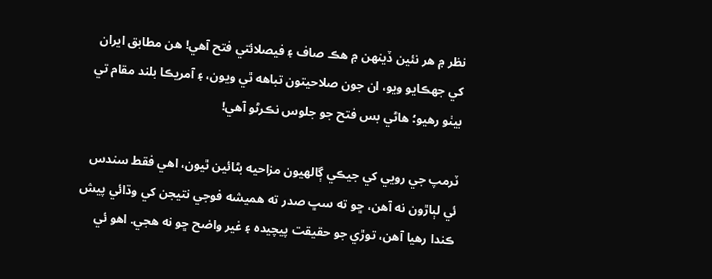نظر ۾ هر نئين ڏينهن ۾ هڪ صاف ۽ فيصلائتي فتح آهي! هن مطابق ايران کي جهڪايو ويو، ان جون صلاحيتون تباهه ٿي ويون، ۽ آمريڪا بلند مقام تي بيٺو رهيو؛ هاڻي بس فتح جو جلوس نڪرڻو آهي!

ٽرمپ جي رويي کي جيڪي ڳالهيون مزاحيه بڻائين ٿيون، اهي فقط سندس ئي لٻاڙون نه آهن، ڇو ته سڀ صدر ته هميشه فوجي نتيجن کي وڌائي پيش ڪندا رهيا آهن، توڙي جو حقيقت پيچيده ۽ غير واضح ڇو نه هجي. اهو ئي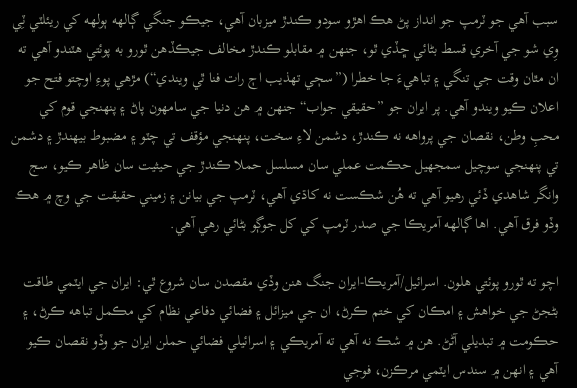سبب آهي جو ٽرمپ جو انداز پڻ هڪ اهڙو سودو ڪندڙ ميزبان آهي، جيڪو جنگي ڳالهه ٻولهه کي ريئلٽي ٽِي وِي شو جي آخري قسط بڻائي ڇڏي ٿو، جنهن ۾ مقابلو ڪندڙ مخالف جيڪڏهن ٿورو به پوئتي هٽندو آهي ته ان مٿان وقت جي تنگي ۽ تباهيءَ جا خطرا (”سڄي تهذيب اڄ رات فنا ٿي ويندي“) مڙهي پوءِ اوچتو فتح جو اعلان ڪيو ويندو آهي. پر ايران جو ”حقيقي جواب“ جنهن ۾ هن دنيا جي سامهون پاڻ ۽ پنهنجي قوم کي محبِ وطن، نقصان جي پرواهه نه ڪندڙ، دشمن لاءِ سخت، پنهنجي مؤقف تي چٽو ۽ مضبوط بيهندڙ ۽ دشمن تي پنهنجي سوچيل سمجهيل حڪمت عملي سان مسلسل حملا ڪندڙ جي حيثيت سان ظاهر ڪيو، سج وانگر شاهدي ڏئي رهيو آهي ته هُن شڪست نه کاڌي آهي، ٽرمپ جي بيانن ۽ زميني حقيقت جي وچ ۾ هڪ وڏو فرق آهي. اها ڳالهه آمريڪا جي صدر ٽرمپ کي کل جوڳو بڻائي رهي آهي.

اچو ته ٿورو پوئتي هلون. اسرائيل/آمريڪا‐ايران جنگ هنن وڏي مقصدن سان شروع ٿي: ايران جي ايٽمي طاقت بڻجڻ جي خواهش ۽ امڪان کي ختم ڪرڻ، ان جي ميزائل ۽ فضائي دفاعي نظام کي مڪمل تباهه ڪرڻ، ۽ حڪومت ۾ تبديلي آڻڻ. هن ۾ شڪ نه آهي ته آمريڪي ۽ اسرائيلي فضائي حملن ايران جو وڏو نقصان ڪيو آهي ۽ انهن ۾ سندس ايٽمي مرڪزن، فوجي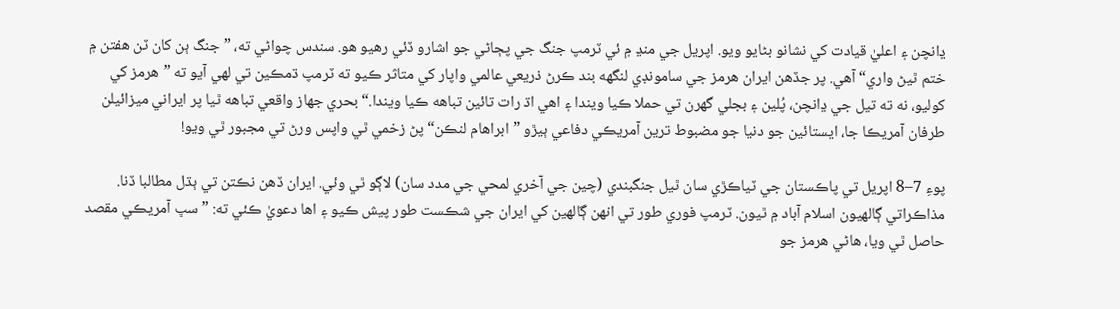ڍانچن ۽ اعليٰ قيادت کي نشانو بڻايو ويو. اپريل جي منڍ ۾ ئي ٽرمپ جنگ جي پڄاڻي جو اشارو ڏئي رهيو هو. سندس چواڻي ته، ”جنگ ٻن کان ٽن هفتن ۾ ختم ٿيڻ واري“ آهي. پر جڏهن ايران هرمز جي سامونڊي لنگهه بند ڪرڻ ذريعي عالمي واپار کي متاثر ڪيو ته ٽرمپ ڌمڪين تي لهي آيو ته ”هرمز کي کوليو، نه ته تيل جي ڍانچن، پُلين ۽ بجلي گهرن تي حملا ڪيا ويندا ۽ اهي اڌ رات تائين تباهه ڪيا ويندا.“ بحري جهاز واقعي تباهه ٿيا پر ايراني ميزائيلن طرفان آمريڪا جا، ايستائين جو دنيا جو مضبوط ترين آمريڪي دفاعي ٻيڙو ”ابراهام لنڪن“ پڻ زخمي ٿي واپس ورڻ تي مجبور ٿي ويو!

پوءِ 7–8 اپريل تي پاڪستان جي ٽياڪڙي سان ٿيل جنگبندي (چين جي آخري لمحي جي مدد سان) لاڳو ٿي وئي. ايران ڏهن نڪتن تي ٻڌل مطالبا ڏنا. مذاڪراتي ڳالهيون اسلام آباد ۾ ٿيون. ٽرمپ فوري طور تي انهن ڳالهين کي ايران جي شڪست طور پيش ڪيو ۽ اها دعويٰ ڪئي ته: ”سڀ آمريڪي مقصد حاصل ٿي ويا، هاڻي هرمز جو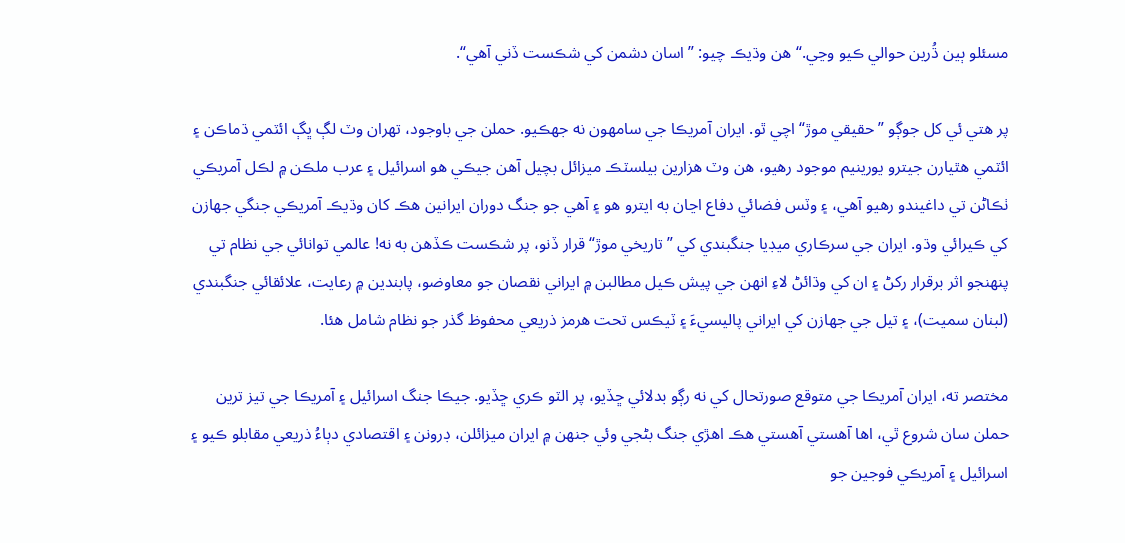مسئلو ٻين ڌُرين حوالي ڪيو وڃي.“ هن وڌيڪ چيو: ”اسان دشمن کي شڪست ڏني آهي“.

پر هتي ئي کل جوڳو ”حقيقي موڙ“ اچي ٿو. ايران آمريڪا جي سامهون نه جهڪيو. حملن جي باوجود، تهران وٽ لڳ ڀڳ ائٽمي ڌماڪن ۽ ائٽمي هٿيارن جيترو يورينيم موجود رهيو، هن وٽ هزارين بيلسٽڪ ميزائل بچيل آهن جيڪي هو اسرائيل ۽ عرب ملڪن ۾ لڪل آمريڪي ٺڪاڻن تي داغيندو رهيو آهي، ۽ وٽس فضائي دفاع اڃان به ايترو هو ۽ آهي جو جنگ دوران ايرانين هڪ کان وڌيڪ آمريڪي جنگي جهازن کي ڪيرائي وڌو. ايران جي سرڪاري ميڊيا جنگبندي کي ”تاريخي موڙ“ قرار ڏنو، پر شڪست ڪڏهن به نه! عالمي توانائي جي نظام تي پنهنجو اثر برقرار رکڻ ۽ ان کي وڌائڻ لاءِ انهن جي پيش ڪيل مطالبن ۾ ايراني نقصان جو معاوضو، پابندين ۾ رعايت، علائقائي جنگبندي (لبنان سميت)، ۽ تيل جي جهازن کي ايراني پاليسيءَ ۽ ٽيڪس تحت هرمز ذريعي محفوظ گذر جو نظام شامل هئا.

مختصر ته، ايران آمريڪا جي متوقع صورتحال کي نه رڳو بدلائي ڇڏيو، پر الٽو ڪري ڇڏيو. جيڪا جنگ اسرائيل ۽ آمريڪا جي تيز ترين حملن سان شروع ٿي، اها آهستي آهستي هڪ اهڙي جنگ بڻجي وئي جنهن ۾ ايران ميزائلن، ڊرونن ۽ اقتصادي دٻاءُ ذريعي مقابلو ڪيو ۽ اسرائيل ۽ آمريڪي فوجين جو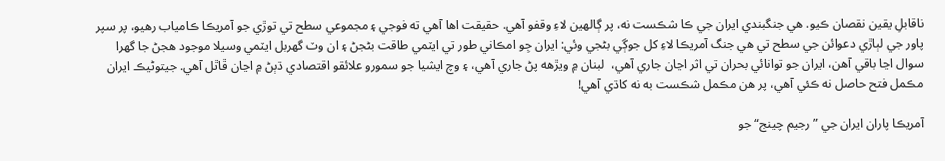ناقابلِ يقين نقصان ڪيو. هي جنگبندي ايران جي ڪا شڪست نه، پر ڳالهين لاءِ وقفو آهي. حقيقت اها آهي ته فوجي ۽ مجموعي سطح تي توڙي جو آمريڪا ڪامياب رهيو، پر سپر پاور جي لٻاڙي دعوائن جي سطح تي هي جنگ آمريڪا لاءِ کل جوڳي بڻجي وئي: ايران جِو امڪاني طور تي ايٽمي طاقت بڻجڻ ۽ ان وٽ گهربل ايٽمي وسيلا موجود هجڻ جا گهرا سوال اڃا باقي آهن، ايران جو توانائي بحران تي اثر اڃان جاري آهي،  لبنان ۾ ويڙهه پڻ جاري آهي، ۽ وچ ايشيا جو سمورو علائقو اقتصادي ڌٻڻ ۾ اڃان ڦاٿل آهي. جيتوڻيڪ ايران مڪمل فتح حاصل نه ڪئي آهي، پر هن مڪمل شڪست به نه کاڌي آهي!

آمريڪا پاران ايران جي ”رجيم چينج“ جو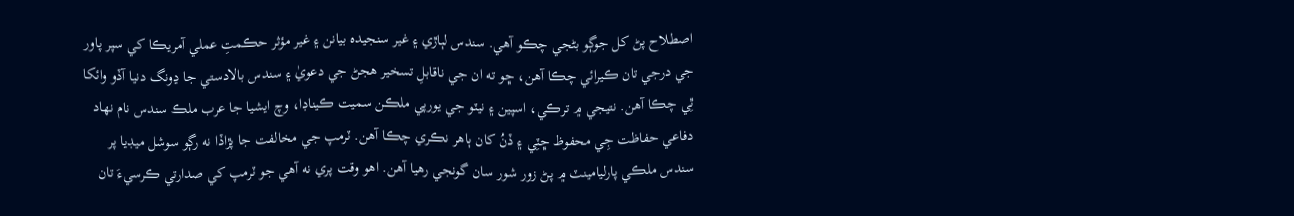اصطلاح پڻ کل جوڳو بڻجي چڪو آهي. سندس لٻاڙي ۽ غير سنجيده بيانن ۽ غير مؤثر حڪمتِ عملي آمريڪا کي سپر پاور جي درجي تان ڪيرائي چڪا آهن، ڇو ته ان جي ناقابلِ تسخير هجڻ جي دعويٰ ۽ سندس بالادستي جا ڍونگ دنيا آڏو وائکا ٿِي چڪا آهن. نتيجي ۾ ترڪي، اسپين ۽ نيٽو جي يورپي ملڪن سميت ڪيناڊا، وچ ايشيا جا عرب ملڪ سندس نام نهاد دفاعي حفاظت جِي محفوظ ڇٽِي ۽ ڏنُ کان ٻاهر نڪري چڪا آهن. ٽرمپ جي مخالفت جا پڙاڏا نه رڳو سوشل ميڊيا پر سندس ملڪي پارليامينٽ ۾ پڻ زور شور سان گونجي رهيا آهن. اهو وقت پري نه آهي جو ٽرمپ کي صدارتي ڪرسيءَ تان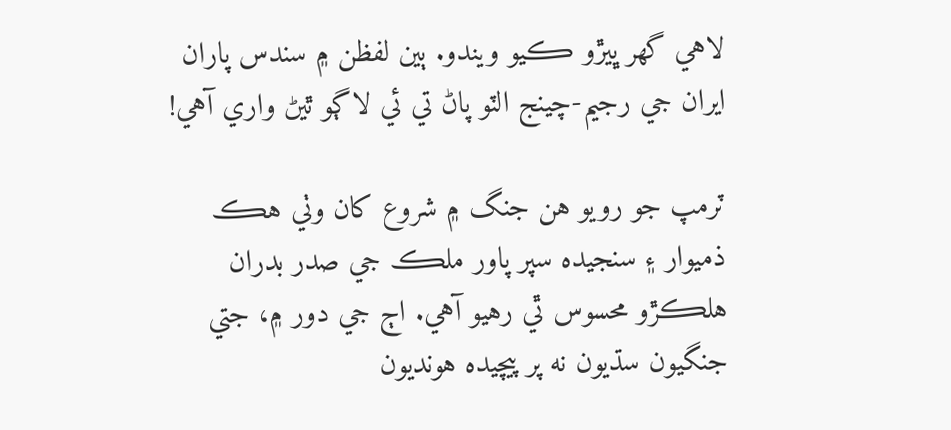لاهي گهر ڀيڙو ڪيو ويندو. ٻين لفظن ۾ سندس پاران ايران جي رجيم‐چينج الٽو پاڻ تي ئي لاڳو ٿيڻ واري آهي!

ٽرمپ جو رويو هن جنگ ۾ شروع کان وٺي هڪ ذميوار ۽ سنجيده سپر پاور ملڪ جي صدر بدران هلڪڙو محسوس ٿي رهيو آهي. اڄ جي دور ۾، جتي جنگيون سڌيون نه پر پيچيده هونديون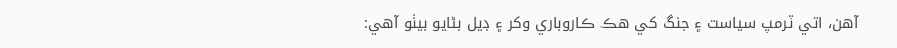آهن، اتي ٽرمپ سياست ۽ جنگ کي هڪ ڪاروباري وکر ۽ ڊيل بڻايو بيٺو آهي: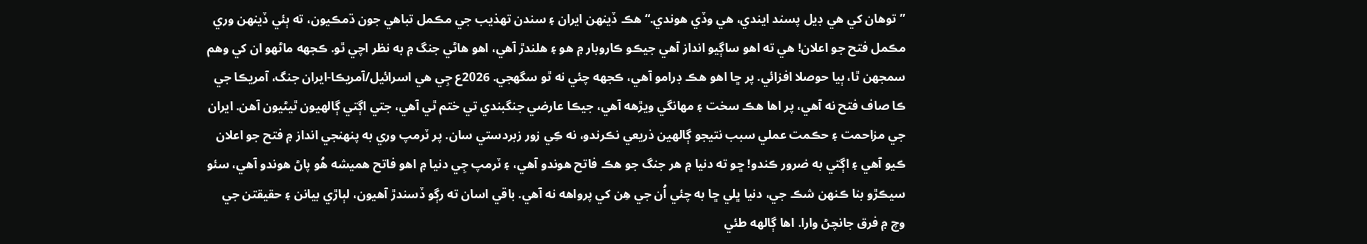”توهان کي هي ڊيل پسند ايندي، هي وڏي هوندي.“ هڪ ڏينهن ايران ۽ سندن تهذيب جي مڪمل تباهي جون ڌمڪيون، ته ٻئي ڏينهن وري مڪمل فتح جو اعلان! هي ته اهو ساڳيو انداز آهي جيڪو ڪاروبار ۾ هو ۽ هلندڙ آهي، اهو هاڻي جنگ ۾ به نظر اچي ٿو. ڪجهه ماڻهو ان کي وهم سمجهن ٿا، ٻيا حوصلا افزائي. پر ڇا اهو هڪ ڊرامو آهي، ڪجهه چئي نه ٿو سگهجي. 2026ع جِي هي اسرائيل/آمريڪا‐ايران جنگ، آمريڪا جي ڪا صاف فتح نه آهي، پر اها هڪ سخت ۽ مهانگي ويڙهه آهي، جيڪا عارضي جنگبندي تي ختم ٿي آهي، جتي اڳتي ڳالهيون ٿيڻيون آهن. ايران جي مزاحمت ۽ حڪمت عملي سبب نتيجو ڳالهين ذريعي نڪرندو، نه ڪِي زور زبردستي سان. پر ٽرمپ وري به پنهنجي انداز ۾ فتح جو اعلان ڪيو آهي ۽ اڳتي به ضرور ڪندو! ڇو ته دنيا ۾ هر جنگ جو هڪ فاتح هوندو آهي، ۽ ٽرمپ جِي دنيا ۾ اهو فاتح هميشه هُو پاڻ هوندو آهي، سئو سيڪڙو بنا ڪنهن شڪ جي، دنيا ڀلي ڇا به چئي اُن جي هِن کي پرواهه نه آهي. باقي اسان ته رڳو ڏسندڙ آهيون، لٻاڙي بيانن ۽ حقيقتن جي وچ ۾ فرق جانچڻ وارا. اها ڳالهه طئي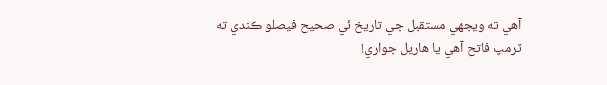آهي ته ويجهي مستقبل جي تاريخ ئي صحيح فيصلو ڪندي ته ٽرمپ فاتح آهي يا هاريل جواري!